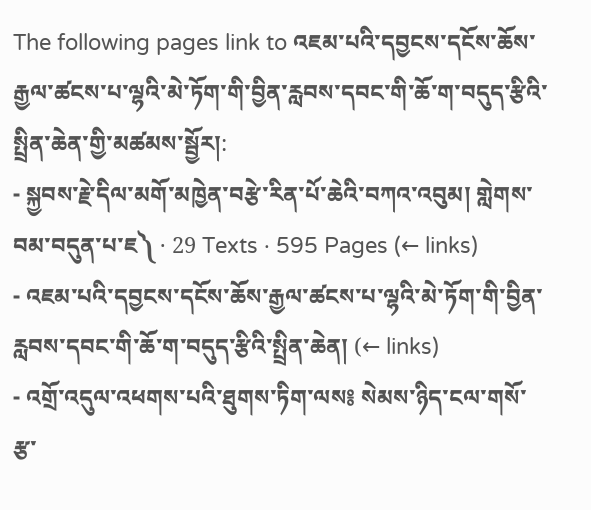The following pages link to འཇམ་པའི་དབྱངས་དངོས་ཆོས་རྒྱལ་ཚངས་པ་ལྷའི་མེ་ཏོག་གི་བྱིན་རླབས་དབང་གི་ཆོ་ག་བདུད་རྩིའི་སྤྲིན་ཆེན་གྱི་མཚམས་སྦྱོར།:
- སྐྱབས་རྗེ་དིལ་མགོ་མཁྱེན་བརྩེ་རིན་པོ་ཆེའི་བཀའ་འབུམ། གླེགས་བམ་བདུན་པ་ཇ༽ · 29 Texts · 595 Pages (← links)
- འཇམ་པའི་དབྱངས་དངོས་ཆོས་རྒྱལ་ཚངས་པ་ལྷའི་མེ་ཏོག་གི་བྱིན་རླབས་དབང་གི་ཆོ་ག་བདུད་རྩིའི་སྤྲིན་ཆེན། (← links)
- འགྲོ་འདུལ་འཕགས་པའི་ཐུགས་ཏིག་ལས༔ སེམས་ཉིད་ངལ་གསོ་རྩ་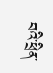བའི་ཕྲིན་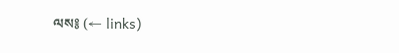ལས༔ (← links)